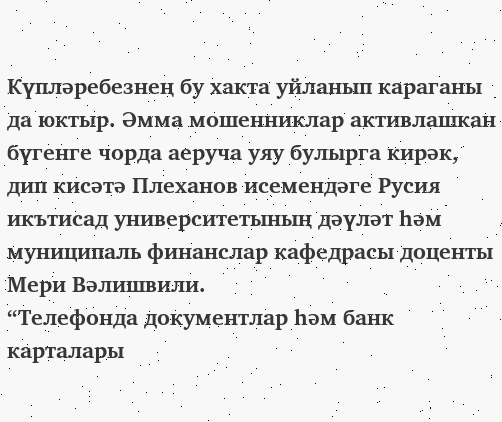Күпләребезнең бу хакта уйланып караганы да юктыр. Әмма мошенниклар активлашкан бүгенге чорда аеруча уяу булырга кирәк, дип кисәтә Плеханов исемендәге Русия икътисад университетының дәүләт һәм муниципаль финанслар кафедрасы доценты Мери Вәлишвили.
“Телефонда документлар һәм банк карталары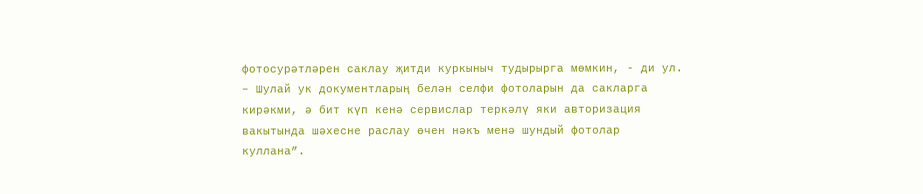фотосурәтләрен саклау җитди куркыныч тудырырга мөмкин, - ди ул. – Шулай ук документларың белән селфи фотоларын да сакларга кирәкми, ә бит күп кенә сервислар теркәлү яки авторизация вакытында шәхесне раслау өчен нәкъ менә шундый фотолар куллана”.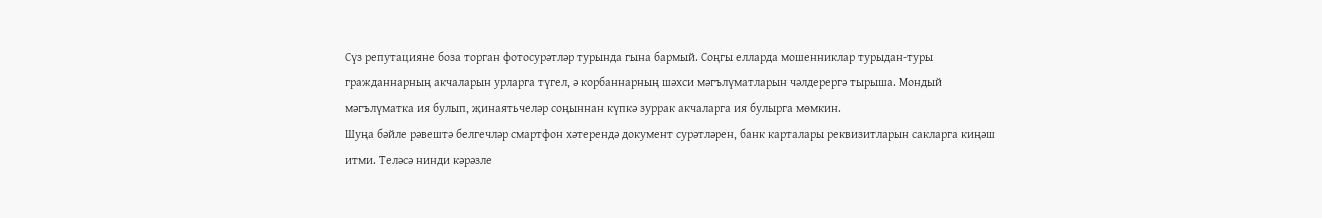Сүз репутацияне боза торган фотосурәтләр турында гына бармый. Соңгы елларда мошенниклар турыдан-туры гражданнарның акчаларын урларга түгел, ә корбаннарның шәхси мәгълүматларын чәлдерергә тырыша. Мондый мәгълүматка ия булып, җинаятьчеләр соңыннан күпкә зуррак акчаларга ия булырга мөмкин.
Шуңа бәйле рәвештә белгечләр смартфон хәтерендә документ сурәтләрен, банк карталары реквизитларын сакларга киңәш итми. Теләсә нинди кәрәзле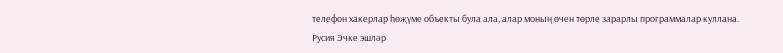телефон хакерлар һөҗүме объекты була ала, алар моның өчен төрле зарарлы программалар куллана.
Русия Эчке эшләр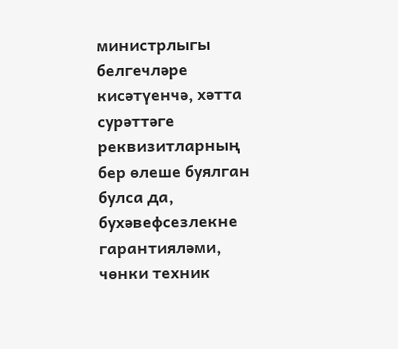министрлыгы белгечләре кисәтүенчә, хәтта сурәттәге реквизитларның бер өлеше буялган булса да, бухәвефсезлекне гарантияләми, чөнки техник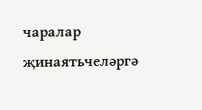чаралар җинаятьчеләргә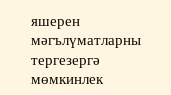яшерен мәгълүматларны тергезергә мөмкинлек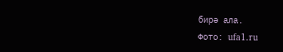бирә ала.
Фото: ufa1.ru